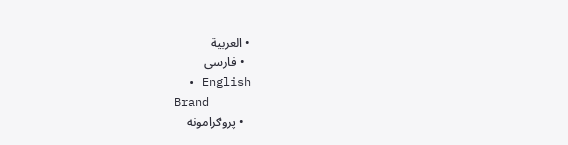• العربية
  • فارسی
  • English
Brand
  • پروګرامونه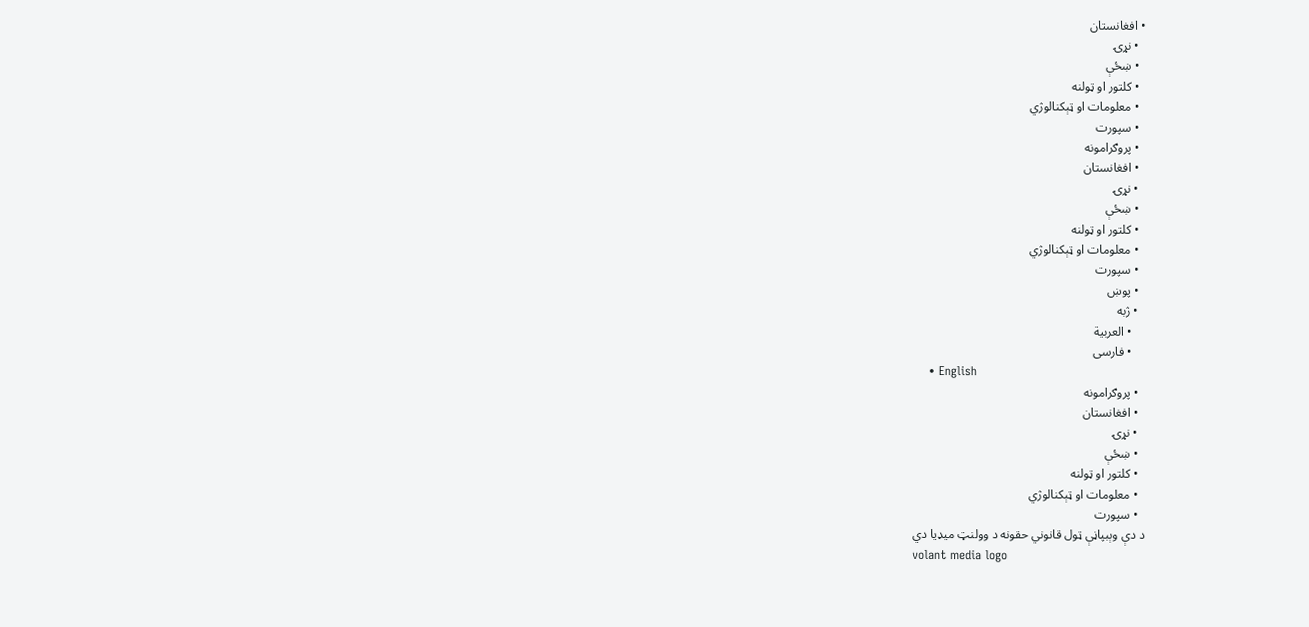• افغانستان
  • نړۍ
  • ښځې
  • کلتور او ټولنه
  • معلومات او ټېکنالوژي
  • سپورت
  • پروګرامونه
  • افغانستان
  • نړۍ
  • ښځې
  • کلتور او ټولنه
  • معلومات او ټېکنالوژي
  • سپورت
  • پوښ
  • ژبه
    • العربية
    • فارسی
    • English
  • پروګرامونه
  • افغانستان
  • نړۍ
  • ښځې
  • کلتور او ټولنه
  • معلومات او ټېکنالوژي
  • سپورت
د دې وېبپاڼې ټول قانوني حقونه د وولنټ میډیا دي
volant media logo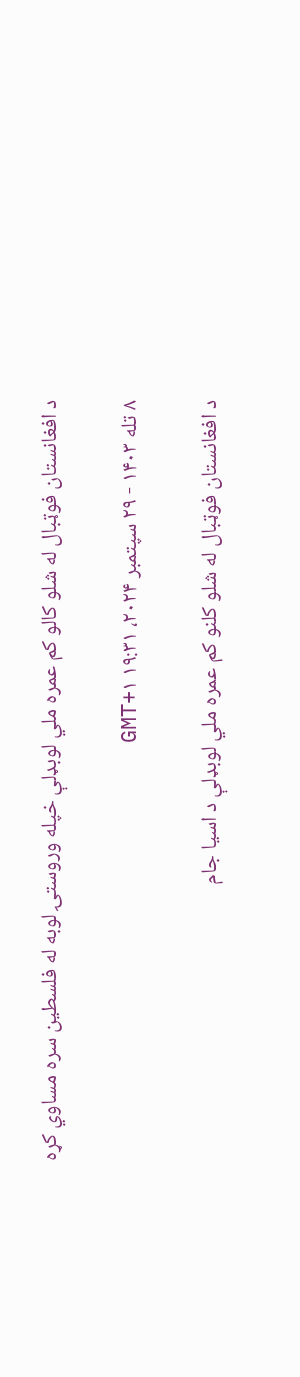د افغانستان فوټبال له شلو کالو کم عمره ملي لوبډلې خپله وروستۍ لوبه له فلسطين سره مساوي کړه

۸ تله ۱۴۰۳ - ۲۹ سپتمبر ۲۰۲۴، ۱۹:۳۱ GMT+۱

د افغانستان فوټبال له شلو کلنو کم عمره ملي لوبډلې د اسیا جام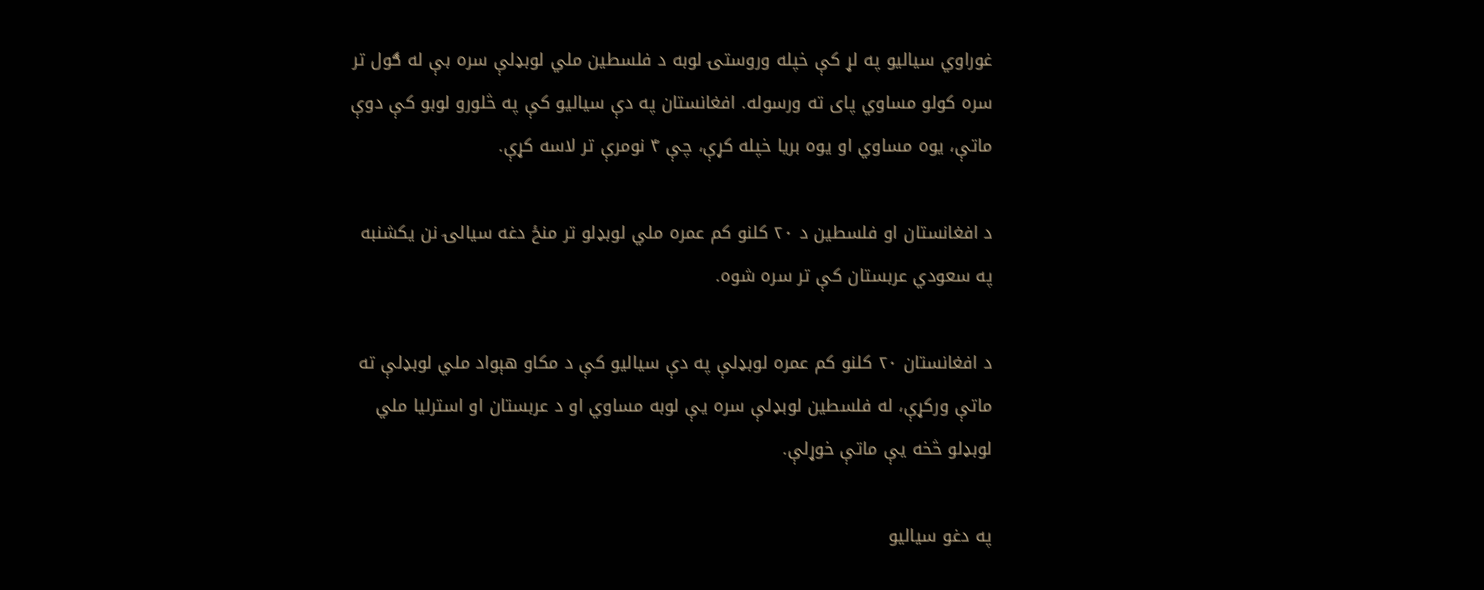غوراوي سیالیو په لړ کې خپله وروستۍ لوبه د فلسطين ملي لوبډلې سره بې له ګول تر سره کولو مساوي پای ته ورسوله. افغانستان په دې سياليو کې په څلورو لوبو کې دوې ماتې، يوه مساوي او یوه بريا خپله کړې، چې ۴ نومرې تر لاسه کړې.

د افغانستان او فلسطين د ۲۰ کلنو کم عمره ملي لوبډلو تر منځ دغه سيالۍ نن یکشنبه په سعودي عربستان کې تر سره شوه.

د افغانستان ۲۰ کلنو کم عمره لوبډلې په دې سياليو کې د مکاو هېواد ملي لوبډلې ته ماتې ورکړې، له فلسطين لوبډلې سره یې لوبه مساوي او د عربستان او استرليا ملي لوبډلو څخه یې ماتې خوړلې.

په دغو سیالیو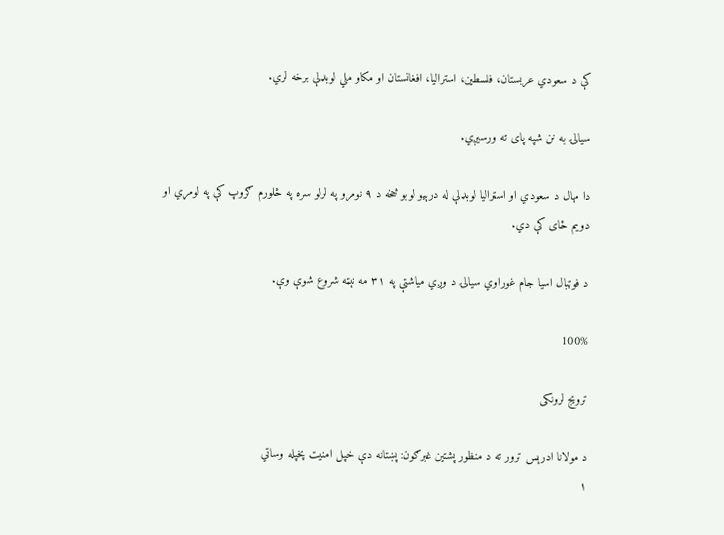کې د سعودي عربستان، فلسطین، استرالیا، افغانستان او مکاو ملي لوبډلې برخه لري.

سیالۍ به نن شپه پای ته ورسیږي.

دا مهال د سعودي او اسټرالیا لوبډلې له درېیو لوبو څخه د ۹ نومرو په لرلو سره په څلورم ګروپ کې په لومړي او دویم ځای کې دي.

د فوټبال اسيا جام غوراوي سيالۍ د وږي مياشتې په ۳۱ مه نېټه شروع شوې وې.

100%

ترویج لرونکی

د مولانا ادرېس ترور ته د منظور پشتین غبرګون: پښتانه دې خپل امنیت پخپله وساتي
۱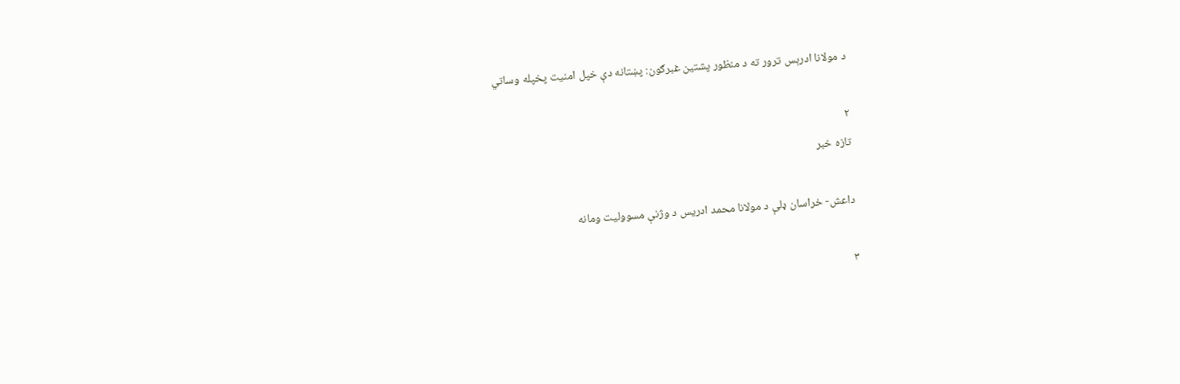د مولانا ادرېس ترور ته د منظور پشتین غبرګون: پښتانه دې خپل امنیت پخپله وساتي

۲
تازه خبر

داعش- خراسان ډلې د مولانا محمد ادریس د وژنې مسوولیت ومانه

۳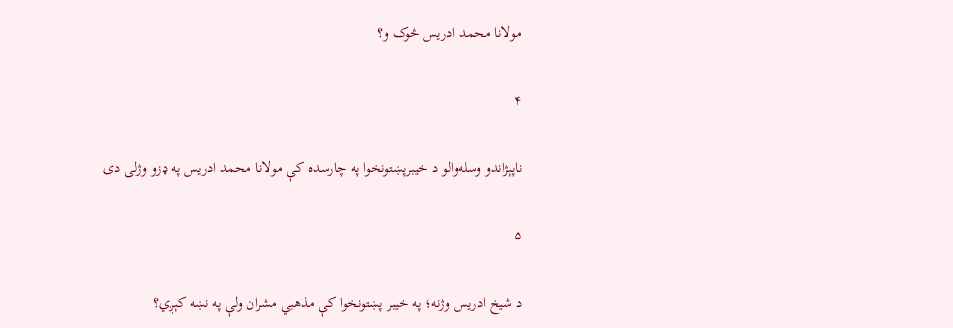مولانا محمد ادریس څوک و؟

۴

ناپېژاندو وسله‌والو د خیبرپښتونخوا په چارسده کې مولانا محمد ادریس په ډزو وژلی دی

۵

د شیخ ادریس وژنه؛ په خیبر پښتونخوا کې مذهبي مشران ولې په نښه کېږي؟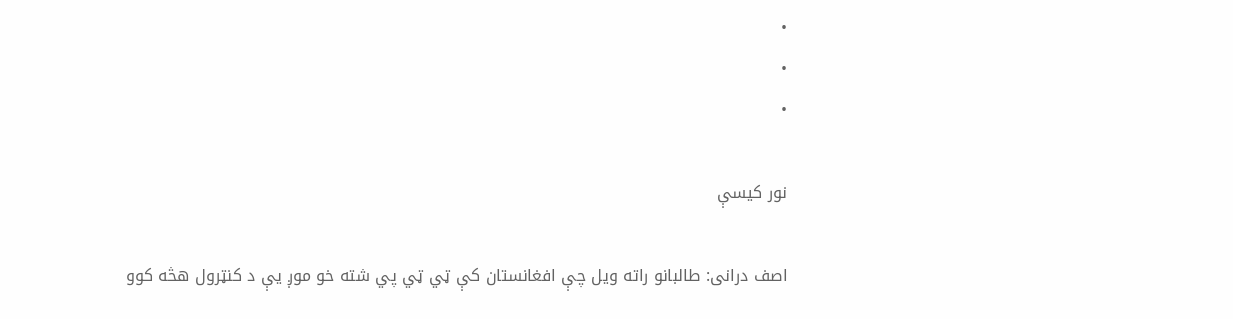•
•
•

نور کیسې

اصف درانی: طالبانو راته ویل چې افغانستان کې ټي ټي پي شته خو موږ یې د کنټرول هڅه کوو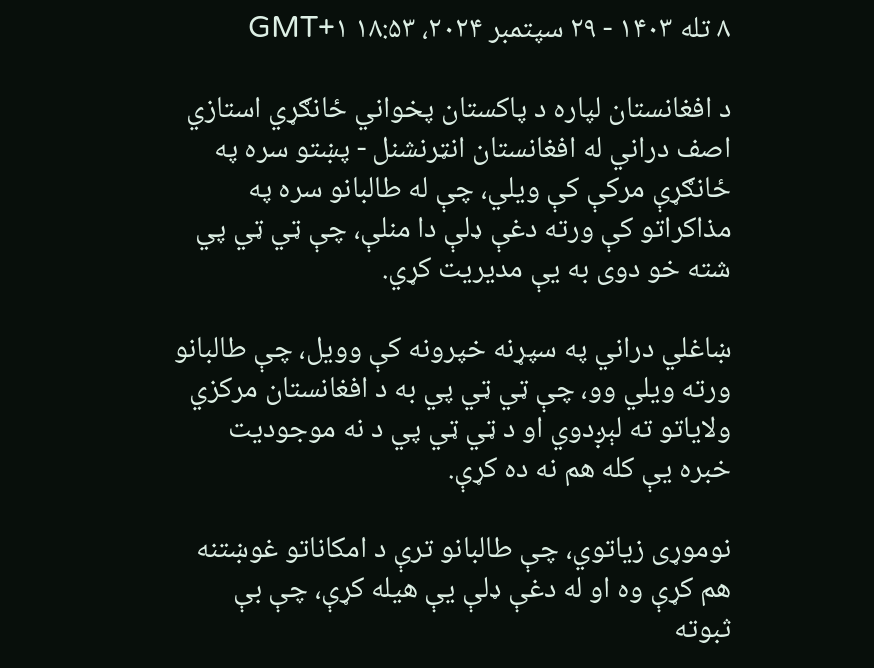۸ تله ۱۴۰۳ - ۲۹ سپتمبر ۲۰۲۴، ۱۸:۵۳ GMT+۱

د افغانستان لپاره د پاکستان پخواني ځانګړي استازي اصف دراني له افغانستان انټرنشنل - پښتو سره په ځانګړې مرکې کې ویلي، چې له طالبانو سره په مذاکراتو کې ورته دغې ډلې دا منلې، چې ټي ټي پي شته خو دوی به یې مدیریت کړي.

ښاغلي دراني په سپړنه خپرونه کې وویل، چې طالبانو ورته ویلي وو، چې ټي ټي پي به د افغانستان مرکزي ولایاتو ته لېږدوي او د ټي ټي پي د نه موجودیت خبره یې کله هم نه ده کړې.

نوموړی زیاتوي، چې طالبانو ترې د امکاناتو غوښتنه هم کړې وه او له دغې ډلې یې هیله کړې، چې بې ثبوته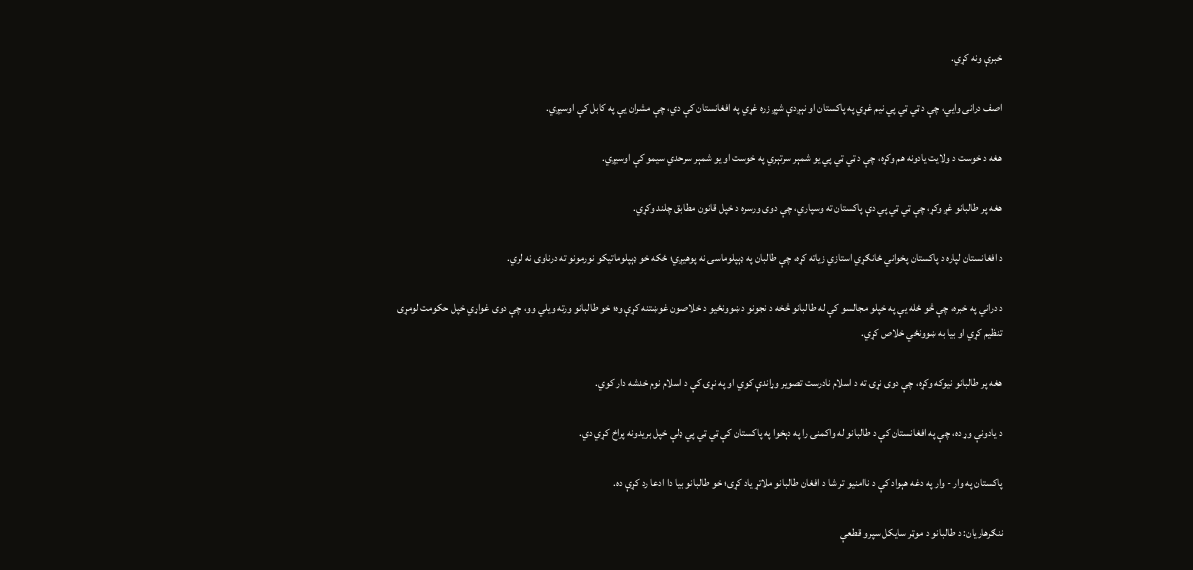خبرې ونه کړي.

اصف درانی وايي، چې د ټي ټي پي نیم غړي په پاکستان او نېږدې شپږ زره غړي په افغانستان کې دي، چې مشران یې په کابل کې اوسیږي.

هغه د خوست د ولایت یادونه هم وکړه، چې د ټي ټي پي یو شمېر سرتېري په خوست او یو شمېر سرحدي سیمو کې اوسیږي.

هغه پر طالبانو غږ وکړ، چې ټي ټي پي دې پاکستان ته وسپاري، چې دوی ورسره د خپل قانون مطابق چلند وکړي.

د افغانستان لپاره د پاکستان پخواني ځانګړي استازي زیاته کړه، چې طالبان په ډېپلوماسۍ نه پوهیږي؛ ځکه خو ډېپلوماتیکو نورمونو ته درناوی نه لري.

د دراني په خبره، چې څو ځله یې په خپلو مجالسو کې له طالبانو څخه د نجونو د ښوونځیو د خلاصون غوښتنه کړې وه؛ خو طالبانو ورته ویلي وو، چې دوی غواړي خپل حکومت لومړی تنظیم کړي او بیا به ښوونځي خلاص کړي.

هغه پر طالبانو نیوکه وکړه، چې دوی نړۍ ته د اسلام نادرست تصویر وړاندې کوي او په نړۍ کې د اسلام نوم خدشه دار کوي.

د یادونې وړ ده، چې په افغانستان کې د طالبانو له واکمنۍ را په دېخوا په پاکستان کې ټي ټي پي ډلې خپل بریدونه پراخ کړي دي.

پاکستان په وار - وار په دغه هېواد کې د ناامنیو تر شا د افغان طالبانو ملاتړ یاد کړی؛ خو طالبانو بیا دا ادعا رد کړې ده.

ننګرهاريان: د طالبانو د موټر سایکل سپرو قطعې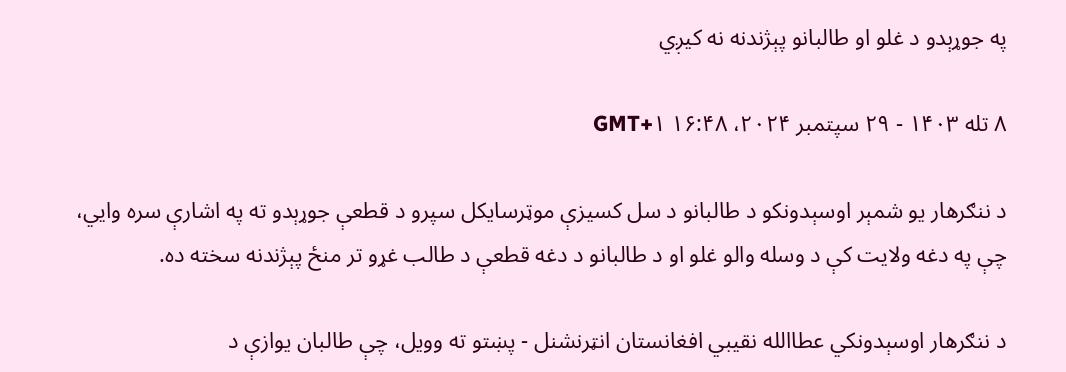په جوړېدو د غلو او طالبانو پېژندنه نه کیږي

۸ تله ۱۴۰۳ - ۲۹ سپتمبر ۲۰۲۴، ۱۶:۴۸ GMT+۱

د ننګرهار يو شمېر اوسېدونکو د طالبانو د سل کسيزې موټرسایکل سپرو د قطعې جوړېدو ته په اشارې سره وایي، چې په دغه ولایت کې د وسله والو غلو او د طالبانو د دغه قطعې د طالب غړو تر منځ پېژندنه سخته ده.

د ننګرهار اوسېدونکي عطاالله نقیبي افغانستان انټرنشنل - پښتو ته وویل، چې طالبان یوازې د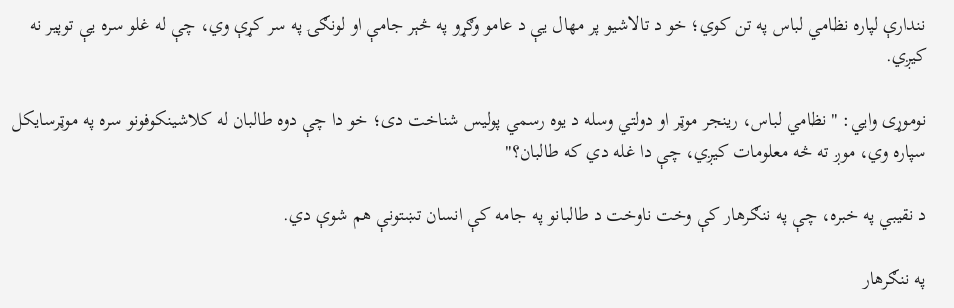نندارې لپاره نظامي لباس په تن کوي؛ خو د تالاشیو پر مهال یې د عامو وګړو په څېر جامې او لونګۍ په سر کړې وي، چې له غلو سره یې توپیر نه کیږي.

نوموړی وايي: "نظامي لباس، رینجر موټر او دولتي وسله د یوه رسمي پولیس شناخت دی؛ خو دا چې دوه طالبان له کلاشینکوفونو سره په موټرسایکل سپاره وي، موږ ته څه معلومات کیږي، چې دا غله دي که طالبان؟"

د نقیبي په خبره، چې په ننګرهار کې وخت ناوخت د طالبانو په جامه کې انسان تښتونې هم شوې دي.

په ننګرهار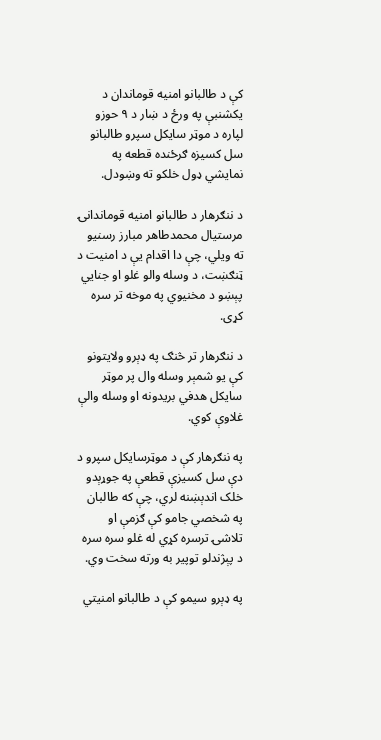کې د طالبانو امنيه قوماندان د يکشنبې په ورځ د ښار د ۹ حوزو لپاره د موټر سایکل سپرو طالبانو سل کسيزه ګرځنده قطعه په نمايشي ډول خلکو ته وښودل.

د ننګرهار د طالبانو امنيه قوماندانۍ مرستيال محمدطاهر مبارز رسنيو ته ويلي، چې دا اقدام يې د امنيت د ټنګښت، د وسله والو غلو او جنایي پېښو د مخنيوي په موخه تر سره کړی.

د ننګرهار تر څنګ په ډېرو ولایتونو کې یو شمېر وسله وال پر موټر سایکل هدفي بريدونه او وسله والې غلاوې کوي.

په ننګرهار کې د موټرسایکل سپرو د دې سل کسيزې قطعې په جوړېدو خلک اندېښنه لري، چې که طالبان په شخصي جامو کې ګزمې او تلاشۍ ترسره کړي له غلو سره سره د پېژندلو توپير به ورته سخت وي.

په ډېرو سيمو کې د طالبانو امنيتي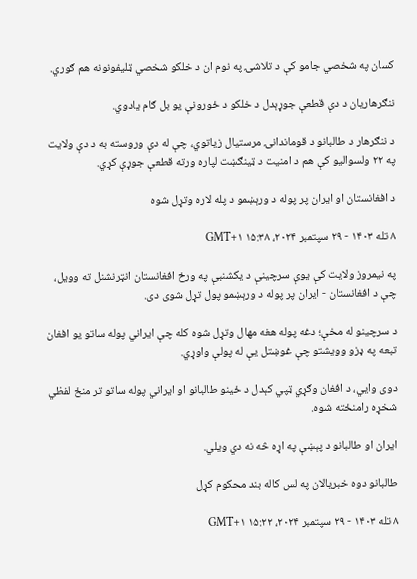کسان په شخصي جامو کې د تلاشۍ په نوم ان د خلکو شخصي ټلیفونونه هم ګوري.

ننګرهاريان د دې قطعې جوړېدل د خلکو د ځورونې یو بل ګام یادوي.

د ننګرهار د طالبانو د قوماندانۍ مرستيال زیاتوي، چې له دې وروسته به د دې ولایت په ۲۲ ولسواليو کې هم د امنيت د ټينګښت لپاره ورته قطعې جوړې کړي.

د افغانستان او ایران پر پوله د ورېښمو د پله لاره وتړل شوه

۸ تله ۱۴۰۳ - ۲۹ سپتمبر ۲۰۲۴، ۱۵:۳۸ GMT+۱

په نیمروز ولایت کې یوې سرچینې د یکشنبې په ورځ افغانستان انټرنشنل ته وویل، چې د افغانستان - ایران پر پوله د ورېښمو پول تړل شوی دی.

د سرچينو له مخې؛ دغه پوله هغه مهال وتړل شوه کله چې ايراني پوله ساتو يو افغان تبعه په ډزو وويشتو چې غوښتل يې له پولې واوړي.

دوی وايي، د افغان وګړي ټپي کېدل د ځینو طالبانو او ایراني پوله ساتو تر منځ لفظي شخړه رامنځته شوه.

ایران او طالبانو د پېښې په اړه څه نه دي ویلي.

طالبانو دوه خبريالان په لس کاله بند محکوم کړل

۸ تله ۱۴۰۳ - ۲۹ سپتمبر ۲۰۲۴، ۱۵:۲۲ GMT+۱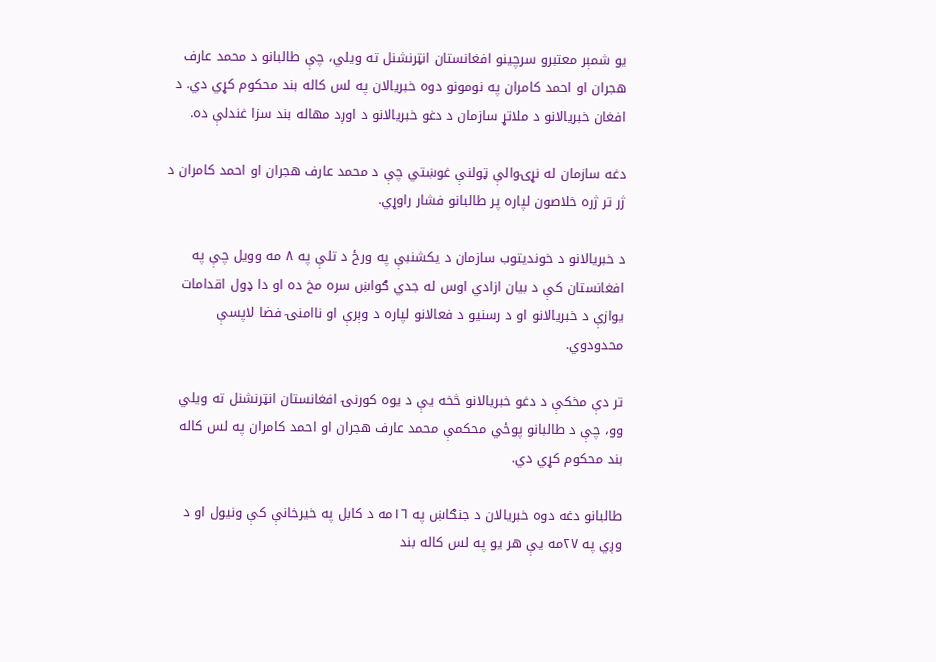یو شمېر معتبرو سرچینو افغانستان انټرنشنل ته ویلي، چې طالبانو د محمد عارف هجران او احمد کامران په نومونو دوه خبریالان په لس کاله بند محکوم کړي دي. د افغان خبریالانو د ملاتړ سازمان د دغو خبریالانو د اوږد مهاله بند سزا غندلې ده.

دغه سازمان له نړۍوالې ټولنې غوښتي چې د محمد عارف هجران او احمد کامران د ژر تر ژره خلاصون لپاره پر طالبانو فشار راوړي.

د خبریالانو د خوندیتوب سازمان د یکشنبې په ورځ د تلې په ۸ مه وویل چې په افغانستان کې د بیان ازادي اوس له جدي ګواښ سره مخ ده او دا ډول اقدامات یوازې د خبریالانو او د رسنیو د فعالانو لپاره د وېرې او ناامنۍ فضا لاپسې محدودوي.

تر دې مخکې د دغو خبریالانو څخه یې د یوه کورنۍ افغانستان انټرنشنل ته ویلي وو، چې د طالبانو پوځي محکمې محمد عارف هجران او احمد کامران په لس کاله بند محکوم کړي دي.

طالبانو دغه دوه خبريالان د جنګاښ په ١٦مه د کابل په خيرخانې کې ونيول او د وږي په ٢٧مه يې هر يو په لس کاله بند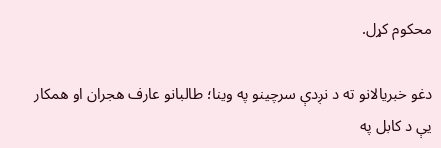محکوم کړل.

دغو خبريالانو ته د نږدې سرچينو په وينا؛ طالبانو عارف هجران او همکار يې د کابل په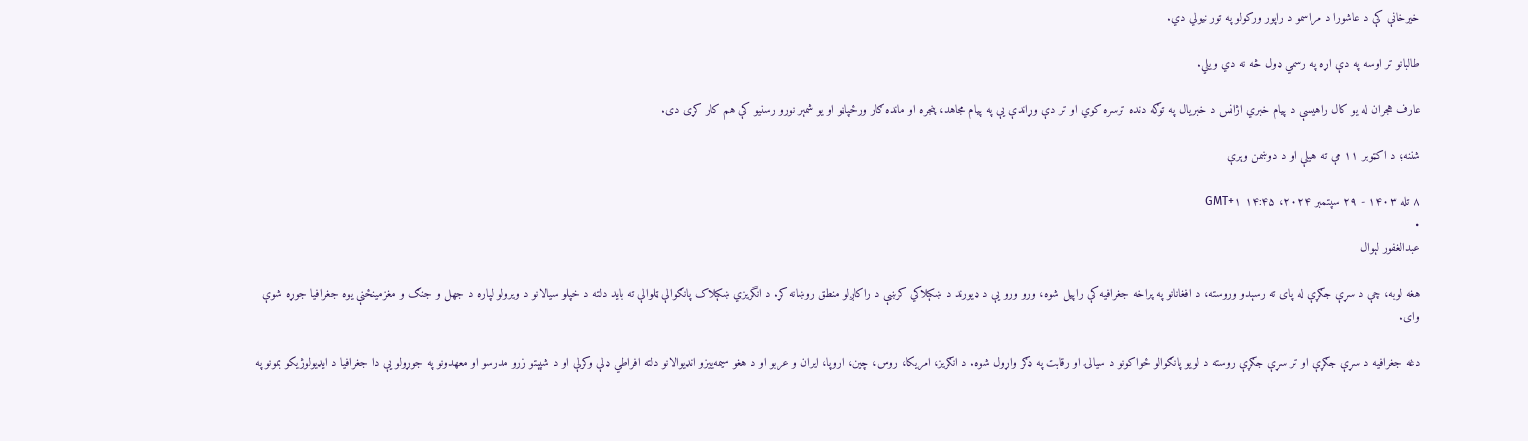خيرخانې کې د عاشورا د مراسمو د راپور ورکولو په تور نيولي دي.

طالبانو تر اوسه په دې اړه په رسمي ډول څه نه دي ویلي.

عارف هجران له یو کال راهیسې د پیام خبري اژانس د خبریال په توګه دنده ترسره کوي او تر دې وړاندې یې په پیام مجاهد، پنجره او مانده ګار ورځپاڼو او یو شمېر نورو رسنیو کې هم کار کړی دی.

شننه؛ د اکټوبر ۱۱ مې ته هیلې او د دوښمن وېرې

۸ تله ۱۴۰۳ - ۲۹ سپتمبر ۲۰۲۴، ۱۴:۴۵ GMT+۱
•
عبدالغفور لېوال

هغه لوبه، چې د سړې جګړې له پای‌ ته‌ رسېدو وروسته، د افغانانو په پراخه جغرافیه کې راپیل شوه، ورو ورو یې د ډیورند د ښکېلاکي کرښې د راکاږلو منطق روښانه کړ. د انگریزي ښکېلاک پانګوالې ټلوالې ته باید دلته د خپلو سیالانو د ویرولو لپاره د جهل و جنګ و مغزمینځنې یوه جغرافیا جوړه شوې وای.

دغه جغرافیه د سړې جګړې او تر سړې جګړې روسته د لویو پانګوالو ځواکونو د سیالۍ او رقابت په ډګر واړول شوه. د انګریز، امریکا، روس، چین، اروپا، ایران و عربو او د هغو سیمه‌ییزو انډیوالانو دلته افراطي ډلې وکرلې او د شپېتو زرو مدرسو او معهدونو په جوړولو یې دا جغرافیا د ایډیولوژیکو بمونو په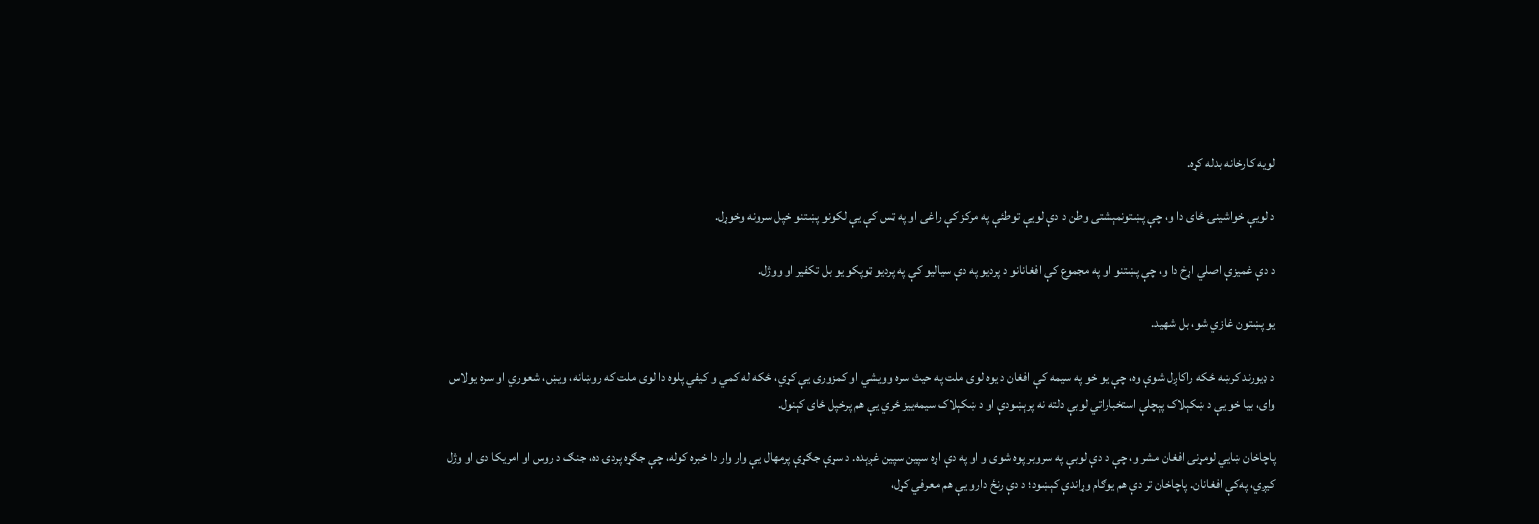لویه کارخانه بدله کړه.

د لویې خواشینۍ ځای دا و، چې پښتونمېشتی وطن د دې لویې توطئې په مرکز کې راغی او په ټس کې یې لکونو پښتنو خپل سرونه وخوړل.

د دې غمیزې اصلي اړخ دا و، چې پښتنو او په مجموع کې افغانانو د پردیو په دې سیالیو کې په پردیو ټوپکو یو بل تکفیر او ووژل.

یو پښتون غازي شو، بل شهید.

د ډیورند کرښه ځکه راکاږل شوې وه، چې یو خو په سیمه کې افغان د یوه لوی ملت په حیث سره وویشي او کمزوری یې کړي، ځکه له کمي و کیفي پلوه دا لوی ملت که روښانه، ویښ، شعوري او سره یولاس وای، بیا خو یې د ښکېلاک پېچلې استخباراتي لوبې دلته نه پرېښودې او د ښکېلاک سیمه‌ییز ځري یې هم پرخپل ځای کېنول.

پاچاخان ښايي لومړنی افغان مشر و، چې د دې لوبې په سروبر پوه شوی و او په دې اړه سپین سپین غږېده. د سړې جګړې پرمهال یې وار وار دا خبره کوله، چې جګړه پردۍ ده، جنګ د روس او امریکا دی او وژل کیږي، په‌کې افغانان. پاچاخان تر دې هم یوګام وړاندې کېښود؛ د دې رنځ دارو يې هم معرفي کړل،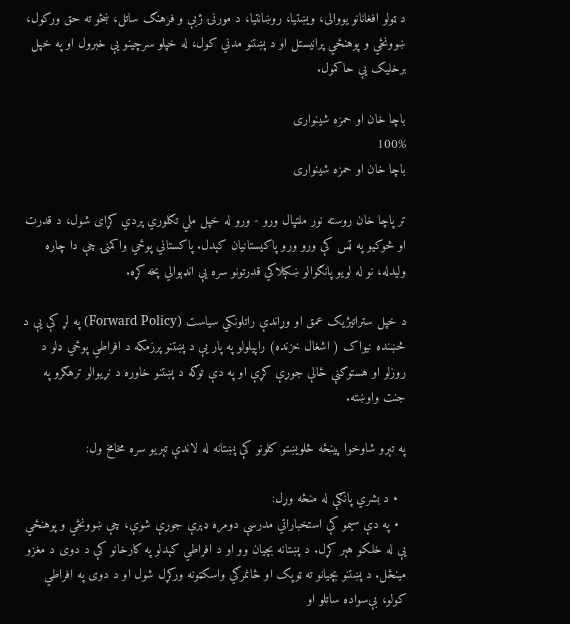د ټولو افغانانو یووالی، ویښتیا، روښانتیا، د مورنۍ ژبې و فرهنګ ساتل، ښځو ته حق ورکول، ښوونځي و پوهنځي پرانیستل او د پښتنو مدني کول، له خپلو سرچینو یې خبرول او په خپل برخلیک یې حاکمول.

باچا خان او حمزه شینواری
100%
باچا خان او حمزه شینواری

تر پاچا خان روسته نور ملتپال ورو - ورو له خپل ملي تګلوري پردي کړای شول، د قدرت او څوکیو په ټس کې ورو ورو پاکیستانیان کېدل. پاکستاني پوځي واکمنۍ چې دا چاره ولیدله، نو له لویو پانګوالو ښکېلاکي قدرتونو سره یې انډېوالي پخه کړه.

د خپل ستراتيژیک عمق او وړاندې راتلونکي سیاست (Forward Policy) په لړ کې یې د څښنده نیواک ( اشغال خزنده) راپیلولو په پار یې د پښتنو پرزمکه د افراطي پوځي ډلو د روزلو او هستوګنې ځالې جوړې کړې او په دې توګه د پښتنو خاوره د نړیوالو ترهګرو په جنت واوښته.

په تېرو شاوخوا پینځه څلویښتو کلونو کې پښتانه له لاندې تېریو سره مخامخ ول:

  • د بشري پانګې له منځه وړل:
  • په دې سیمو کې استخباراتي مدرسې دومره ډېرې جوړې شوې، چې ښوونځي و پوهنځي یې له خلکو هېر کړل. د پښتانه بچیان وو او د افراطي کېدلو په کارخانو کې د دوی د مغزو مینځل. د پښتنو بچیانو ته ټوپک او ځانمرګي واسکټونه ورکړل شول او د دوی په افراطي کولو، بې‌سواده ساتلو او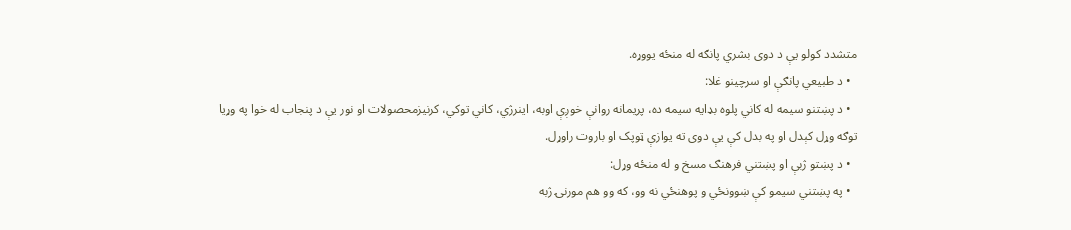متشدد کولو یې د دوی بشري پانګه له منځه یووړه.
  • د طبیعي پانګې او سرچینو غلا:
  • د پښتنو سیمه له کاني پلوه بډایه سیمه ده، پریمانه روانې خوږې اوبه، اینرژي، کاني توکي، کرنیزمحصولات او نور یې د پنجاب له خوا په وړیا توګه وړل کېدل او په بدل کې یې دوی ته یوازې ټوپک او باروت راوړل.
  • د پښتو ژبې او پښتني فرهنګ مسخ و له منځه وړل:
  • په پښتني سیمو کې ښوونځي و پوهنځي نه وو، که وو هم مورنۍ ژبه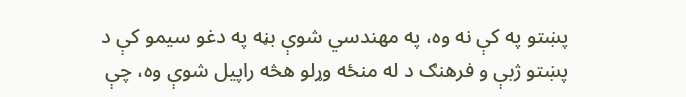پښتو په کې نه وه، په مهندسي شوې بڼه په دغو سیمو کې د پښتو ژبې و فرهنګ د له منځه وړلو هڅه راپیل شوې وه، چې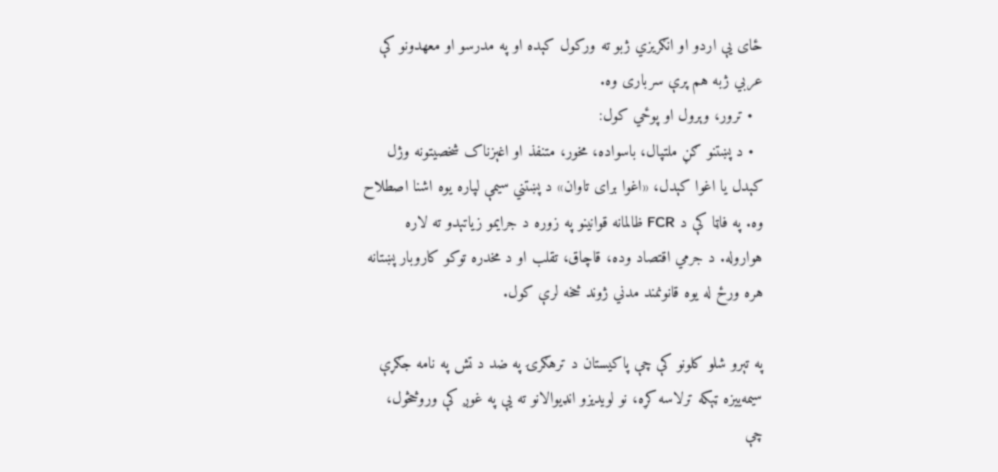ځای یې اردو او انګریزي ژبو ته ورکول کېده او په مدرسو او معهدونو کې عربي ژبه هم پرې سرباری وه.
  • ترور، وېرول او پوځي کول:
  • د پښتنو ګڼ ملتپال، باسواده، مخور، متنفذ او اغېزناک شخصیتونه وژل کېدل یا اغوا کېدل، «اغوا برای تاوان» د پښتني سیمې لپاره یوه اشنا اصطلاح وه. په فاټا کې د FCR ظالمانه قوانینو په زوره د جرایمو زیاتېدو ته لاره هواروله. د جرمي اقتصاد وده، قاچاق، تقلب او د مخدره توکو کاروبار پښتانه هره ورځ له یوه قانونمند مدني ژوند څخه لرې کول.

په تېرو شلو کلونو کې چې پاکیستان د ترهګرۍ په ضد د تش په نامه جګړې سیمه‌ییزه ټېکه ترلاسه کړه، نو لویدیزو انډیوالانو ته یې په غوږ کې وروڅڅول، چې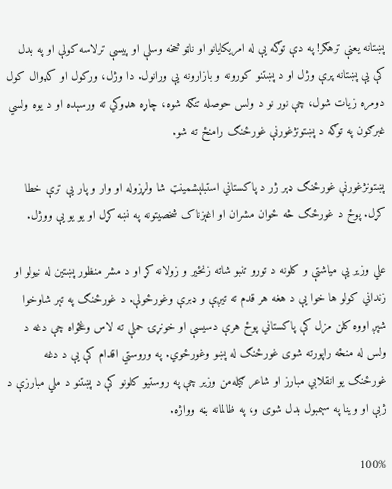پښتانه یعنې ترهګر! په دې توګه یې له امریکایانو او ناټو څخه وسلې او پیسې ترلاسه کولې او په بدل کې یې پښتانه پرې وژل او د پښتنو کورونه و بازارونه یې ورانول. دا وژل، ورکول او کډوال کول دومره زیات شول، چې نور نو د ولس حوصله تنګه شوه، چاړه هډوکي ته ورسېده او د یوه ولسي غبرګون په توګه د پښتونژغورنې غورځنګ رامنځ ته شو.

پښتونژغورنې غورځنګ ډېر ژر د پاکستاني استبلېشمینټ شا ولړزوله او وار و پار یې ترې خطا کړل. پوځ د غورځګ څه ځوان مشران او اغېزناک شخصیتونه په نښه کړل او یو یو یې ووژل.

علي وزیر یې میاشتې و کلونه د تورو تنبو شاته زنځیر و زولانه کړ او د مشر منظور پښتین له نیولو او زنداني کولو ها خوا یې د هغه هر قدم ته تیږې و ډبرې وغورځولې. د غورځنګ په تېر شاوخوا شپږ اووه کلن مزل کې پاکستاني پوځ هرې دسیسې او خونړۍ حملې ته لاس وغځواه چې دغه د ولس له منځه راپورته شوی غورځنګ له پښو وغورځوي. په وروستي اقدام کې یې د دغه غورځنګ یو انقلابي مبارز او شاعر ګیله‌من وزیر چې په روستیو کلونو کې د پښتنو د ملي مبارزې د ژبې او وینا په سېمبول بدل شوی و، په ظالمانه بڼه وواژه.

100%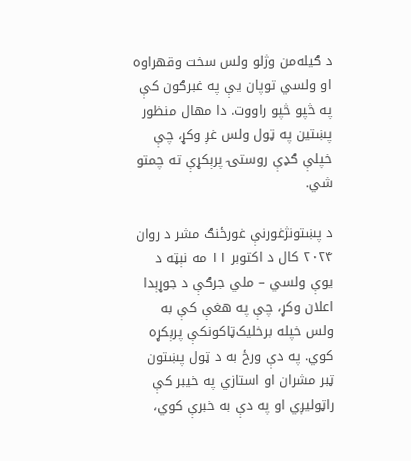د ګیله‌من وژلو ولس سخت وقهراوه او ولسي توپان یې په غبرګون کې په څپو څپو راووت. دا مهال منظور پښتین په ټول ولس غږ وکړ، چې خپلې ګډې روستۍ پرېکړې ته چمتو شي.

د پښتونژغورنې غورځنګ مشر د روان ۲۰۲۴ کال د اکتوبر ۱۱ مه نېټه د یوې ولسي – ملي جرګې د جوړېدا اعلان وکړ، چې په هغې کې به ولس خپله برخلیک‌ټاکونکې پرېکړه کوي. په دې ورځ به د ټول پښتون ټبر مشران او استازي په خیبر کې راټولیږي او په دې به خبرې کوي،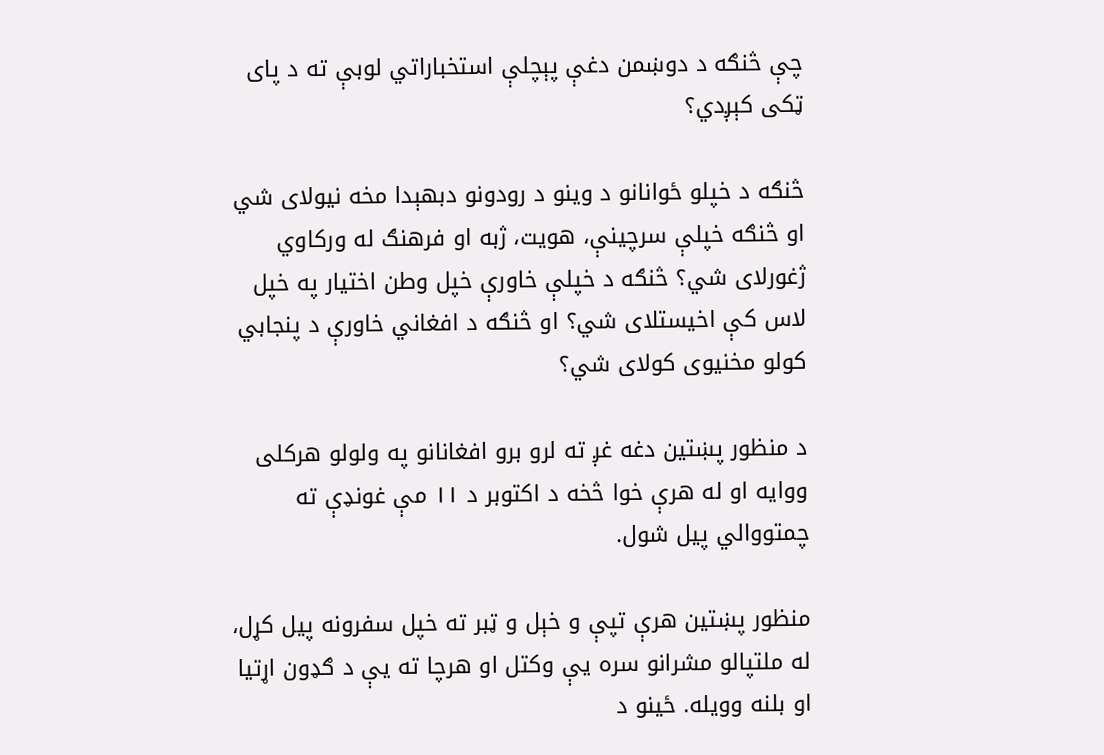چې څنګه د دوښمن دغې پېچلې استخباراتي لوبې ته د پای ټکی کېږدي؟

څنګه د خپلو ځوانانو د وینو د رودونو دبهېدا مخه نیولای شي او څنګه خپلې سرچینې، هویت، ژبه او فرهنګ له ورکاوي ژغورلای شي؟ څنګه د خپلې خاورې خپل وطن اختیار په خپل لاس کې اخیستلای شي؟ او څنګه د افغاني خاورې د پنجابي کولو مخنیوی کولای شي؟

د منظور پښتین دغه غږ ته لرو برو افغانانو په ولولو هرکلی ووایه او له هرې خوا څخه د اکتوبر د ۱۱ مې غونډې ته چمتووالي پیل شول.

منظور پښتین هرې تپې و خېل و ټبر ته خپل سفرونه پیل کړل، له ملتپالو مشرانو سره یې وکتل او هرچا ته یې د ګډون اړتیا او بلنه وویله. ځینو د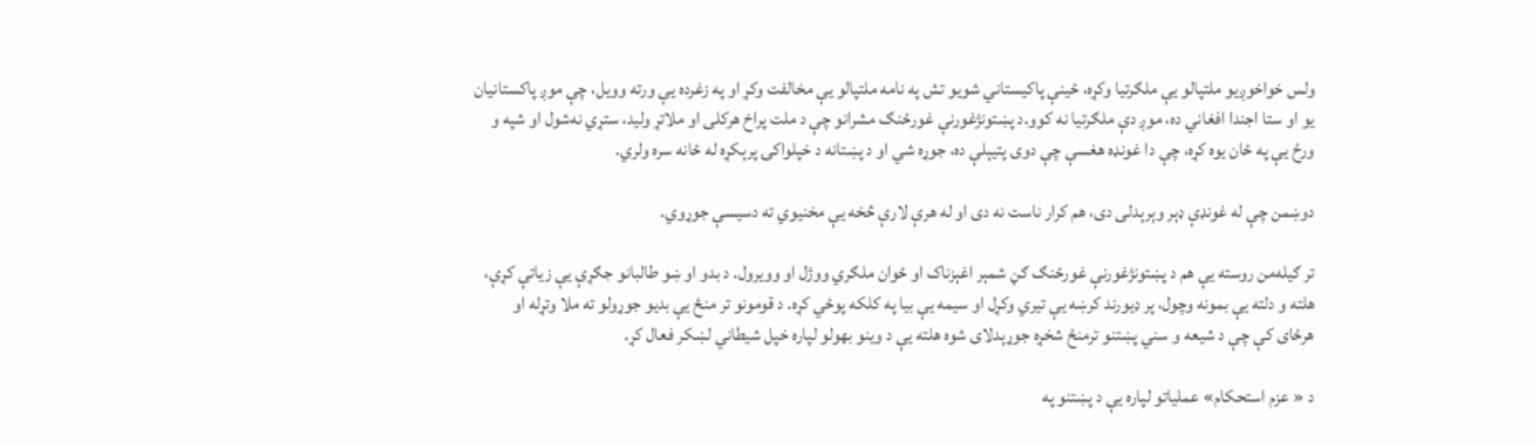ولس خواخوږیو ملتپالو یې ملګرتیا وکړه، ځينې پاکیستاني شویو تش په نامه ملتپالو یې مخالفت وکړ او په زغرده یې ورته وویل، چې موږ پاکستانیان یو او ستا اجندا افغاني ده، موږ دې ملګرتیا نه کوو.د پښتونژغورنې غورځنګ مشرانو چې د ملت پراخ هرکلی او ملاتړ ولید، ستړي نه‌شول او شپه و ورځ یې په ځان یوه کړه، چې دا غونډه هغسې چې دوی پتیېلې ده، جوړه شي او د پښتانه د خپلواکۍ پرېکړه له ځانه سره ولري.

دوښمن چې له غونډې ډېر وېرېدلی دی، هم کرار ناست نه دی او له هرې لارې څخه یې مخنیوي ته دسیسې جوړوي.

تر ګیله‌من روسته یې هم د پښتونژغورنې غورځنګ ګڼ شمېر اغېزناک او ځوان ملګري ووژل او وویرول. د بدو او ښو طالبانو جګړې یې زیاتې کړې، هلته و دلته یې بمونه وچول، پر ډیورند کرښه يې تیري وکړل او سیمه یې بیا په کلکه پوځي کړه. د قومونو تر منځ یې بدیو جوړولو ته ملا وتړله او هرځای کې چې د شیعه و سني پښتنو ترمنځ شخړه جوړېدلای شوه هلته یې د وینو بهولو لپاره خپل شیطاني لښکر فعال کړ.

د « عزم استحکام» عملیاتو لپاره یې د پښتنو په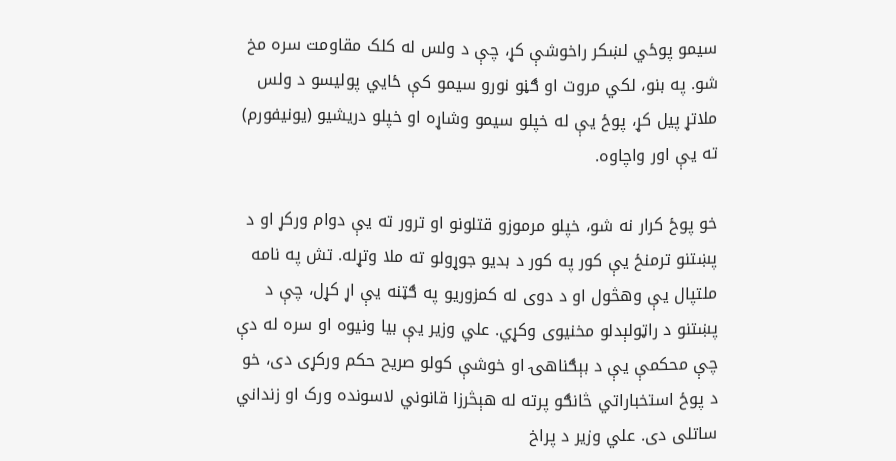سیمو پوځي لښکر راخوشې کړ، چې د ولس له کلک مقاومت سره مخ شو. په بنو، لکي مروت او ګڼو نورو سیمو کې ځايي پولیسو د ولس ملاتړ پیل کړ، پوځ یې له خپلو سیمو وشاړه او خپلو دریشیو (یونیفورم) ته یې اور واچاوه.

خو پوځ کرار نه شو، خپلو مرموزو قتلونو او ترور ته یې دوام ورکړ او د پښتنو ترمنځ یې کور په کور د بدیو جوړولو ته ملا وتړله. تش په نامه ملتپال یې وهڅول او د دوی له کمزوریو په ګټنه یې اړ کړل، چې د پښتنو د راټولېدلو مخنیوی وکړي. علي وزیر یې بیا ونیوه او سره له دې چې محکمې یې د بېګناهۍ او خوشې کولو صریح حکم ورکړی دی، خو د پوځ استخباراتي څانګو پرته له هېڅرزا قانوني لاسونده ورک او زنداني ساتلی دی. علي وزیر د پراخ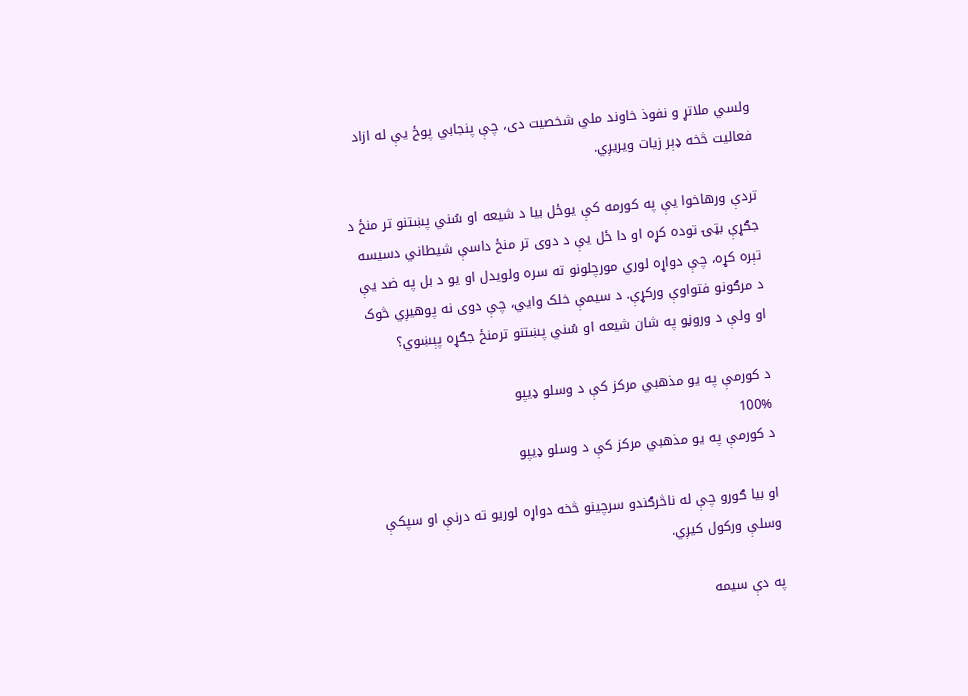ولسي ملاتړ و نفوذ خاوند ملي شخصیت دی، چې پنجابي پوځ يې له ازاد فعالیت څخه ډېر زیات ویریږي.

تردې ورهاخوا یې په کورمه کې یوځل بیا د شیعه او سُني پښتنو تر منځ د جګړې بټۍ توده کړه او دا ځل یې د دوی تر منځ داسې شیطاني دسیسه تېره کړه، چې دواړه لوري مورچلونو ته سره ولویدل او یو د بل په ضد یې د مرګونو فتواوې ورکړې. د سیمې خلک وايي، چې دوی نه پوهیږي څوک او ولې د وروڼو په شان شیعه او سُني پښتنو ترمنځ جګړه پېښوي؟

د کورمې په یو مذهبي مرکز کې د وسلو ډیپو
100%
د کورمې په یو مذهبي مرکز کې د وسلو ډیپو

او بیا ګورو چې له ناڅرګندو سرچینو څخه دواړه لوریو ته درنې او سپکې وسلې ورکول کیږي.

په دې سیمه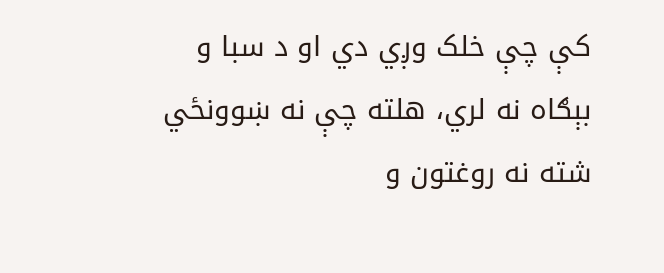کې چې خلک وږي دي او د سبا و بېګاه نه لري، هلته چې نه ښوونځي شته نه روغتون و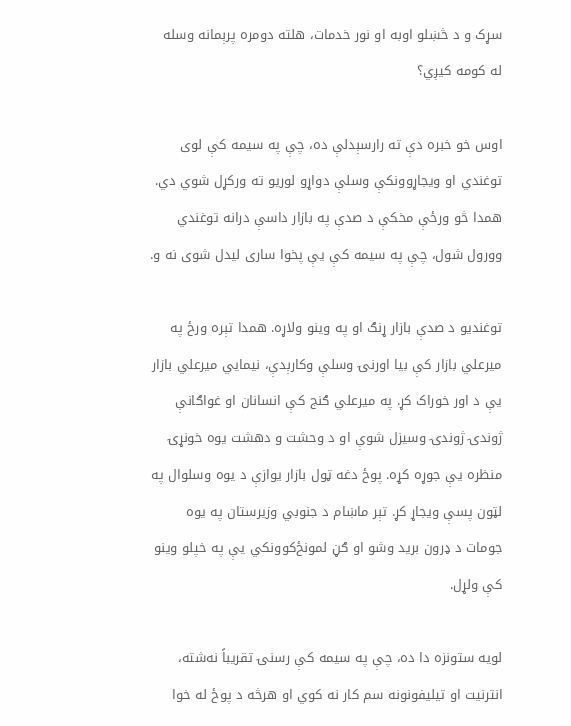سړک و د څښلو اوبه او نور خدمات، هلته دومره پرېمانه وسله له کومه کیږي؟

اوس خو خبره دې ته رارسېدلې ده، چې په سیمه کې لوی توغندي او ویجاړوونکې وسلې دواړو لوریو ته ورکړل شوي دي. همدا څو ورځې مخکې د صدې په بازار داسې درانه توغندي وورول شول، چې په سیمه کې یې پخوا ساری لیدل شوی نه و.

توغندیو د صدې بازار ړنګ او په وینو ولاړه. همدا تېره ورځ په میرعلي بازار کې بیا اورنۍ وسلې وکارېدې، نیمایي میرعلي بازار یې د اور خوراک کړ. په میرعلي ګنج کې انسانان او غواګانې ژوندۍ ژوندۍ وسیزل شوې او د وحشت و دهشت یوه خونړۍ منظره یې جوړه کړه. پوځ دغه ټول بازار یوازې د یوه وسلوال په لټون پسې ویجاړ کړ. تېر ماښام د جنوبي وزیرستان په یوه جومات د ډرون برید وشو او ګڼ لمونځ‌کوونکي یې په خپلو وینو کې ولړل.

لویه ستونزه دا ده، چې په سیمه کې رسنۍ تقریباً نه‌شته، انترنیت او تیلیفونونه سم کار نه کوي او هرڅه د پوځ له خوا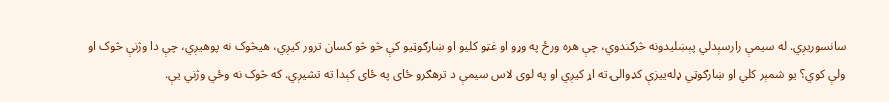سانسوریږي. له سیمې رارسېدلي پېښلیدونه څرګندوي، چې هره ورځ په وړو او غټو کلیو او ښارګوټیو کې څو څو کسان ترور کیږي، هیڅوک نه پوهیږي، چې دا وژنې څوک او ولې کوي؟ یو شمېر کلي او ښارګوټي ډله‌ییزې کډوالۍ ته اړ کیږي او په لوی لاس سیمې د ترهګرو ځای په ځای کېدا ته تشیږي. که څوک نه وځي وژني یې.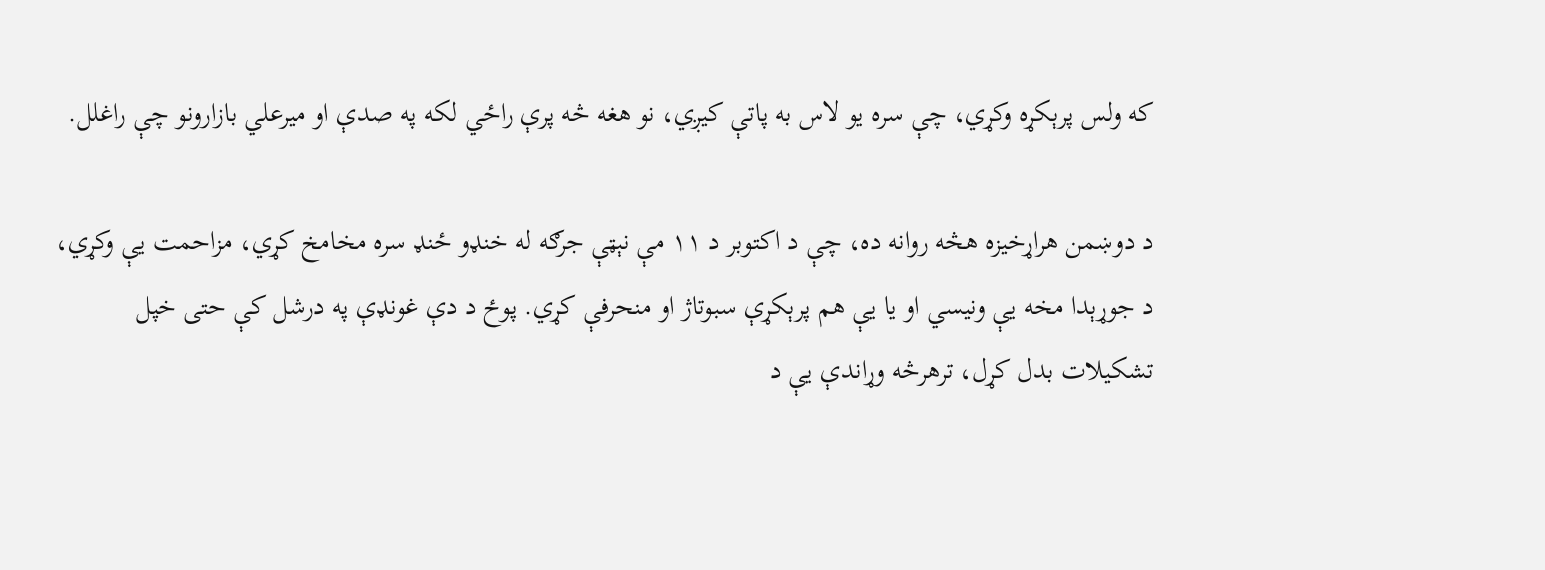که ولس پرېکړه وکړي، چې سره یو لاس به پاتې کیږي، نو هغه څه پرې راځي لکه په صدې او میرعلي بازارونو چې راغلل.

د دوښمن هراړخیزه هڅه روانه ده، چې د اکتوبر د ۱۱ مې نېټې جرګه له خنډو ځنډ سره مخامخ کړي، مزاحمت یې وکړي، د جوړېدا مخه یې ونیسي او یا یې هم پرېکړې سبوتاژ او منحرفې کړي. پوځ د دې غونډې په درشل کې حتی خپل تشکیلات بدل کړل، ترهرڅه وړاندې یې د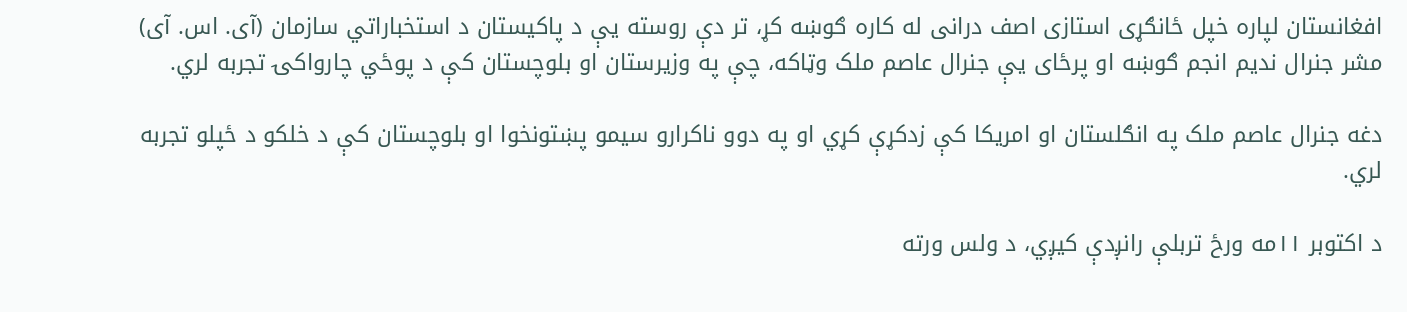افغانستان لپاره خپل ځانګړی استازی اصف درانی له کاره ګوښه کړ، تر دې روسته یې د پاکیستان د استخباراتي سازمان (آی. اس. آی) مشر جنرال ندیم انجم ګوښه او پرځای یې جنرال عاصم ملک وټاکه، چې په وزیرستان او بلوچستان کې د پوځي چارواکۍ تجربه لري.

دغه جنرال عاصم ملک په انګلستان او امریکا کې زدکړې کړي او په دوو ناکرارو سیمو پښتونخوا او بلوچستان کې د خلکو د ځپلو تجربه لري.

د اکتوبر ۱۱مه ورځ تربلې رانږدې کيږي، د ولس ورته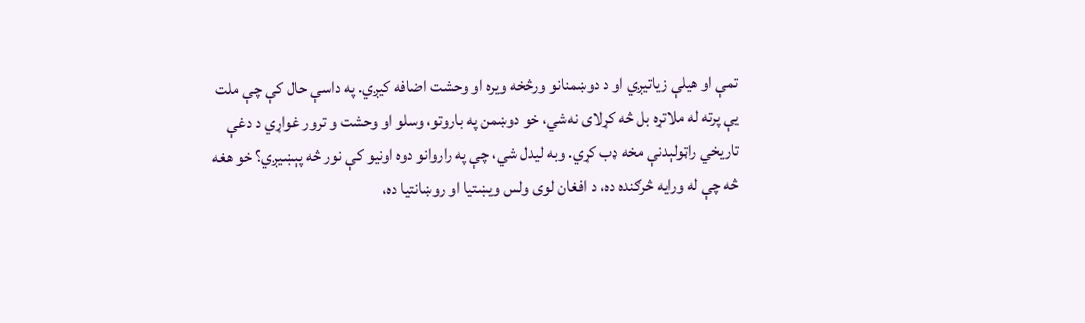تمې او هیلې زیاتیږي او د دوښمنانو ورڅخه ویره او وحشت اضافه کیږي. په داسې حال کې چې ملت یې پرته له ملاتړه بل څه کړلای نه‌شي، خو دوښمن په باروتو، وسلو او وحشت و ترور غواړي د دغې تاریخي راټولېدنې مخه ډب کړي. وبه لیدل شي، چې په راروانو دوه اونیو کې نور څه پېښيږي؟ خو هغه څه چې له ورایه څرګنده ده، د افغان لوی ولس ویښتیا او روښانتیا ده،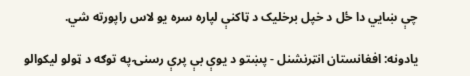چې ښايي دا ځل د خپل برخلیک د ټاکنې لپاره سره یو لاس راپورته شي.

یادونه: افغانستان انټرنشنل - پښتو د یوې بې پرې رسنۍ په توګه د ټولو لیکوالو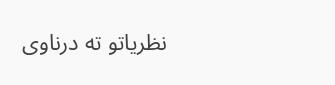نظریاتو ته درناوی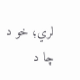لري؛ خو د چا د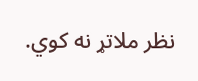نظر ملاتړ نه کوي.